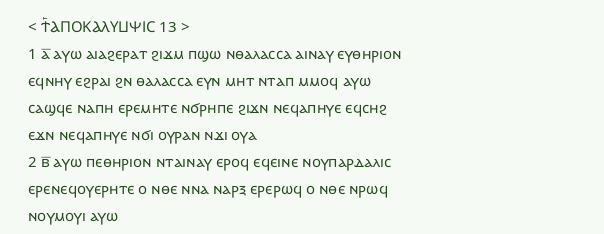< Ϯ⳰ⲀⲠⲞⲔⲀⲖⲨⳘⲮⲒⲤ 13 >
1 ⲁ̅ ⲁⲩⲱ ⲁⲓⲁϩⲉⲣⲁⲧ ϩⲓϫⲙ ⲡϣⲱ ⲛⲑⲁⲗⲁⲥⲥⲁ ⲁⲓⲛⲁⲩ ⲉⲩⲑⲏⲣⲓⲟⲛ ⲉϥⲛⲏⲩ ⲉϩⲣⲁⲓ ϩⲛ ⲑⲁⲗⲁⲥⲥⲁ ⲉⲩⲛ ⲙⲏⲧ ⲛⲧⲁⲡ ⲙⲙⲟϥ ⲁⲩⲱ ⲥⲁϣϥⲉ ⲛⲁⲡⲏ ⲉⲣⲉⲙⲏⲧⲉ ⲛϭⲣⲏⲡⲉ ϩⲓϫⲛ ⲛⲉϥⲁⲡⲏⲩⲉ ⲉϥⲥⲏϩ ⲉϫⲛ ⲛⲉϥⲁⲡⲏⲩⲉ ⲛϭⲓ ⲟⲩⲣⲁⲛ ⲛϫⲓ ⲟⲩⲁ
2 ⲃ̅ ⲁⲩⲱ ⲡⲉⲑⲏⲣⲓⲟⲛ ⲛⲧⲁⲓⲛⲁⲩ ⲉⲣⲟϥ ⲉϥⲉⲓⲛⲉ ⲛⲟⲩⲡⲁⲣⲇⲁⲗⲓⲥ ⲉⲣⲉⲛⲉϥⲟⲩⲉⲣⲏⲧⲉ ⲟ ⲛⲑⲉ ⲛⲛⲁ ⲛⲁⲣⲝ ⲉⲣⲉⲣⲱϥ ⲟ ⲛⲑⲉ ⲛⲣⲱϥ ⲛⲟⲩⲙⲟⲩⲓ ⲁⲩⲱ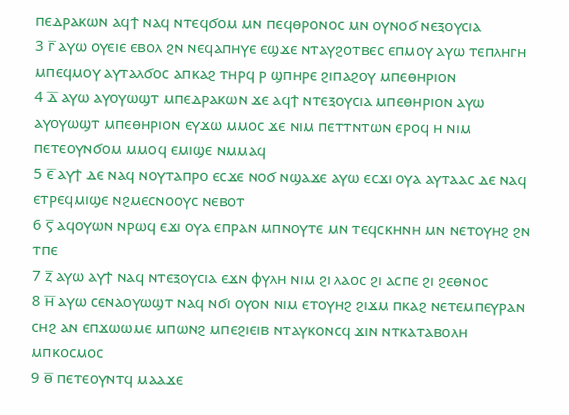ⲡⲉⲇⲣⲁⲕⲱⲛ ⲁϥϯ ⲛⲁϥ ⲛⲧⲉϥϭⲟⲙ ⲙⲛ ⲡⲉϥⲑⲣⲟⲛⲟⲥ ⲙⲛ ⲟⲩⲛⲟϭ ⲛⲉⲝⲟⲩⲥⲓⲁ
3 ⲅ̅ ⲁⲩⲱ ⲟⲩⲉⲓⲉ ⲉⲃⲟⲗ ϩⲛ ⲛⲉϥⲁⲡⲏⲩⲉ ⲉϣϫⲉ ⲛⲧⲁⲩϩⲟⲧⲃⲉⲥ ⲉⲡⲙⲟⲩ ⲁⲩⲱ ⲧⲉⲡⲗⲏⲅⲏ ⲙⲡⲉϥⲙⲟⲩ ⲁⲩⲧⲁⲗϭⲟⲥ ⲁⲡⲕⲁϩ ⲧⲏⲣϥ ⲣ ϣⲡⲏⲣⲉ ϩⲓⲡⲁϩⲟⲩ ⲙⲡⲉⲑⲏⲣⲓⲟⲛ
4 ⲇ̅ ⲁⲩⲱ ⲁⲩⲟⲩⲱϣⲧ ⲙⲡⲉⲇⲣⲁⲕⲱⲛ ϫⲉ ⲁϥϯ ⲛⲧⲉⲝⲟⲩⲥⲓⲁ ⲙⲡⲉⲑⲏⲣⲓⲟⲛ ⲁⲩⲱ ⲁⲩⲟⲩⲱϣⲧ ⲙⲡⲉⲑⲏⲣⲓⲟⲛ ⲉⲩϫⲱ ⲙⲙⲟⲥ ϫⲉ ⲛⲓⲙ ⲡⲉⲧⲧⲛⲧⲱⲛ ⲉⲣⲟϥ ⲏ ⲛⲓⲙ ⲡⲉⲧⲉⲟⲩⲛϭⲟⲙ ⲙⲙⲟϥ ⲉⲙⲓϣⲉ ⲛⲙⲙⲁϥ
5 ⲉ̅ ⲁⲩϯ ⲇⲉ ⲛⲁϥ ⲛⲟⲩⲧⲁⲡⲣⲟ ⲉⲥϫⲉ ⲛⲟϭ ⲛϣⲁϫⲉ ⲁⲩⲱ ⲉⲥϫⲓ ⲟⲩⲁ ⲁⲩⲧⲁⲁⲥ ⲇⲉ ⲛⲁϥ ⲉⲧⲣⲉϥⲙⲓϣⲉ ⲛϩⲙⲉⲥⲛⲟⲟⲩⲥ ⲛⲉⲃⲟⲧ
6 ⲋ̅ ⲁϥⲟⲩⲱⲛ ⲛⲣⲱϥ ⲉϫⲓ ⲟⲩⲁ ⲉⲡⲣⲁⲛ ⲙⲡⲛⲟⲩⲧⲉ ⲙⲛ ⲧⲉϥⲥⲕⲏⲛⲏ ⲙⲛ ⲛⲉⲧⲟⲩⲏϩ ϩⲛ ⲧⲡⲉ
7 ⲍ̅ ⲁⲩⲱ ⲁⲩϯ ⲛⲁϥ ⲛⲧⲉⲝⲟⲩⲥⲓⲁ ⲉϫⲛ ⲫⲩⲗⲏ ⲛⲓⲙ ϩⲓ ⲗⲁⲟⲥ ϩⲓ ⲁⲥⲡⲉ ϩⲓ ϩⲉⲑⲛⲟⲥ
8 ⲏ̅ ⲁⲩⲱ ⲥⲉⲛⲁⲟⲩⲱϣⲧ ⲛⲁϥ ⲛϭⲓ ⲟⲩⲟⲛ ⲛⲓⲙ ⲉⲧⲟⲩⲏϩ ϩⲓϫⲙ ⲡⲕⲁϩ ⲛⲉⲧⲉⲙⲡⲉⲩⲣⲁⲛ ⲥⲏϩ ⲁⲛ ⲉⲡϫⲱⲱⲙⲉ ⲙⲡⲱⲛϩ ⲙⲡⲉϩⲓⲉⲓⲃ ⲛⲧⲁⲩⲕⲟⲛⲥϥ ϫⲓⲛ ⲛⲧⲕⲁⲧⲁⲃⲟⲗⲏ ⲙⲡⲕⲟⲥⲙⲟⲥ
9 ⲑ̅ ⲡⲉⲧⲉⲟⲩⲛⲧϥ ⲙⲁⲁϫⲉ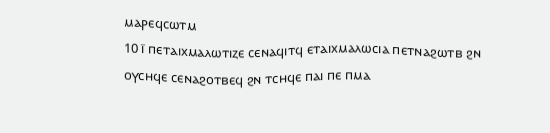ⲙⲁⲣⲉϥⲥⲱⲧⲙ
10 ⲓ̅ ⲡⲉⲧⲁⲓⲭⲙⲁⲗⲱⲧⲓⲍⲉ ⲥⲉⲛⲁϥⲓⲧϥ ⲉⲧⲁⲓⲭⲙⲁⲗⲱⲥⲓⲁ ⲡⲉⲧⲛⲁϩⲱⲧⲃ ϩⲛ ⲟⲩⲥⲏϥⲉ ⲥⲉⲛⲁϩⲟⲧⲃⲉϥ ϩⲛ ⲧⲥⲏϥⲉ ⲡⲁⲓ ⲡⲉ ⲡⲙⲁ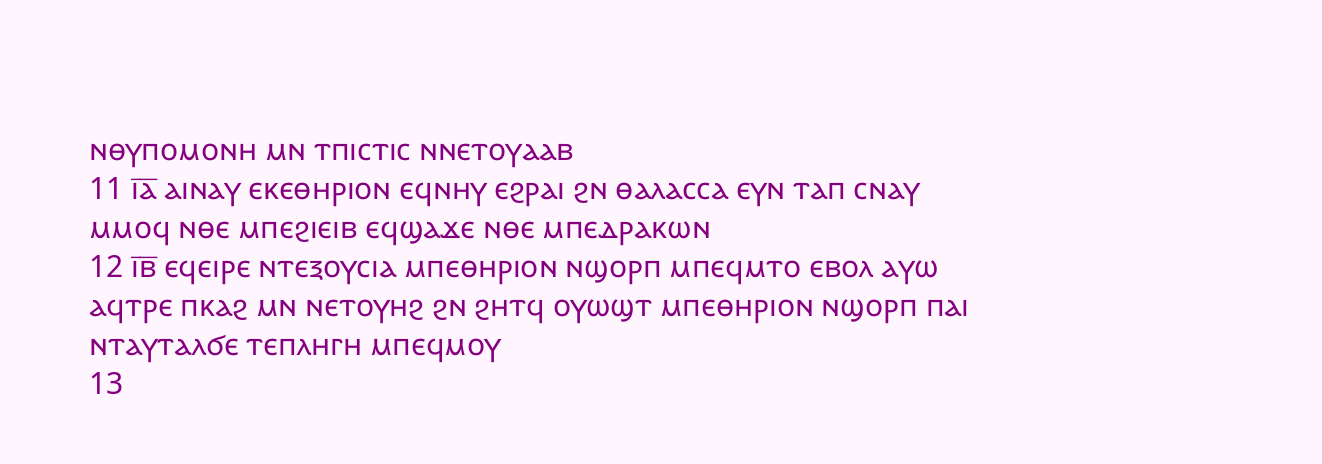ⲛⲑⲩⲡⲟⲙⲟⲛⲏ ⲙⲛ ⲧⲡⲓⲥⲧⲓⲥ ⲛⲛⲉⲧⲟⲩⲁⲁⲃ
11 ⲓ̅ⲁ̅ ⲁⲓⲛⲁⲩ ⲉⲕⲉⲑⲏⲣⲓⲟⲛ ⲉϥⲛⲏⲩ ⲉϩⲣⲁⲓ ϩⲛ ⲑⲁⲗⲁⲥⲥⲁ ⲉⲩⲛ ⲧⲁⲡ ⲥⲛⲁⲩ ⲙⲙⲟϥ ⲛⲑⲉ ⲙⲡⲉϩⲓⲉⲓⲃ ⲉϥϣⲁϫⲉ ⲛⲑⲉ ⲙⲡⲉⲇⲣⲁⲕⲱⲛ
12 ⲓ̅ⲃ̅ ⲉϥⲉⲓⲣⲉ ⲛⲧⲉⲝⲟⲩⲥⲓⲁ ⲙⲡⲉⲑⲏⲣⲓⲟⲛ ⲛϣⲟⲣⲡ ⲙⲡⲉϥⲙⲧⲟ ⲉⲃⲟⲗ ⲁⲩⲱ ⲁϥⲧⲣⲉ ⲡⲕⲁϩ ⲙⲛ ⲛⲉⲧⲟⲩⲏϩ ϩⲛ ϩⲏⲧϥ ⲟⲩⲱϣⲧ ⲙⲡⲉⲑⲏⲣⲓⲟⲛ ⲛϣⲟⲣⲡ ⲡⲁⲓ ⲛⲧⲁⲩⲧⲁⲗϭⲉ ⲧⲉⲡⲗⲏⲅⲏ ⲙⲡⲉϥⲙⲟⲩ
13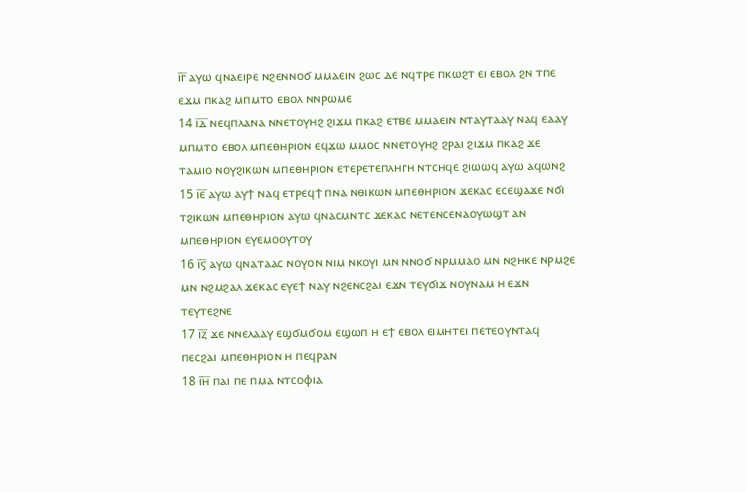ⲓ̅ⲅ̅ ⲁⲩⲱ ϥⲛⲁⲉⲓⲣⲉ ⲛϩⲉⲛⲛⲟϭ ⲙⲙⲁⲉⲓⲛ ϩⲱⲥ ⲇⲉ ⲛϥⲧⲣⲉ ⲡⲕⲱϩⲧ ⲉⲓ ⲉⲃⲟⲗ ϩⲛ ⲧⲡⲉ ⲉϫⲙ ⲡⲕⲁϩ ⲙⲡⲙⲧⲟ ⲉⲃⲟⲗ ⲛⲛⲣⲱⲙⲉ
14 ⲓ̅ⲇ̅ ⲛⲉϥⲡⲗⲁⲛⲁ ⲛⲛⲉⲧⲟⲩⲏϩ ϩⲓϫⲙ ⲡⲕⲁϩ ⲉⲧⲃⲉ ⲙⲙⲁⲉⲓⲛ ⲛⲧⲁⲩⲧⲁⲁⲩ ⲛⲁϥ ⲉⲁⲁⲩ ⲙⲡⲙⲧⲟ ⲉⲃⲟⲗ ⲙⲡⲉⲑⲏⲣⲓⲟⲛ ⲉϥϫⲱ ⲙⲙⲟⲥ ⲛⲛⲉⲧⲟⲩⲏϩ ϩⲣⲁⲓ ϩⲓϫⲙ ⲡⲕⲁϩ ϫⲉ ⲧⲁⲙⲓⲟ ⲛⲟⲩϩⲓⲕⲱⲛ ⲙⲡⲉⲑⲏⲣⲓⲟⲛ ⲉⲧⲉⲣⲉⲧⲉⲡⲗⲏⲅⲏ ⲛⲧⲥⲏϥⲉ ϩⲓⲱⲱϥ ⲁⲩⲱ ⲁϥⲱⲛϩ
15 ⲓ̅ⲉ̅ ⲁⲩⲱ ⲁⲩϯ ⲛⲁϥ ⲉⲧⲣⲉϥϯ ⲡⲛⲁ ⲛⲑⲓⲕⲱⲛ ⲙⲡⲉⲑⲏⲣⲓⲟⲛ ϫⲉⲕⲁⲥ ⲉⲥⲉϣⲁϫⲉ ⲛϭⲓ ⲧϩⲓⲕⲱⲛ ⲙⲡⲉⲑⲏⲣⲓⲟⲛ ⲁⲩⲱ ϥⲛⲁⲥⲙⲛⲧⲥ ϫⲉⲕⲁⲥ ⲛⲉⲧⲉⲛⲥⲉⲛⲁⲟⲩⲱϣⲧ ⲁⲛ ⲙⲡⲉⲑⲏⲣⲓⲟⲛ ⲉⲩⲉⲙⲟⲟⲩⲧⲟⲩ
16 ⲓ̅ⲋ̅ ⲁⲩⲱ ϥⲛⲁⲧⲁⲁⲥ ⲛⲟⲩⲟⲛ ⲛⲓⲙ ⲛⲕⲟⲩⲓ ⲙⲛ ⲛⲛⲟϭ ⲛⲣⲙⲙⲁⲟ ⲙⲛ ⲛϩⲏⲕⲉ ⲛⲣⲙϩⲉ ⲙⲛ ⲛϩⲙϩⲁⲗ ϫⲉⲕⲁⲥ ⲉⲩⲉϯ ⲛⲁⲩ ⲛϩⲉⲛⲥϩⲁⲓ ⲉϫⲛ ⲧⲉⲩϭⲓϫ ⲛⲟⲩⲛⲁⲙ ⲏ ⲉϫⲛ ⲧⲉⲩⲧⲉϩⲛⲉ
17 ⲓ̅ⲍ̅ ϫⲉ ⲛⲛⲉⲗⲁⲁⲩ ⲉϣϭⲙϭⲟⲙ ⲉϣⲱⲡ ⲏ ⲉϯ ⲉⲃⲟⲗ ⲉⲓⲙⲏⲧⲉⲓ ⲡⲉⲧⲉⲟⲩⲛⲧⲁϥ ⲡⲉⲥϩⲁⲓ ⲙⲡⲉⲑⲏⲣⲓⲟⲛ ⲏ ⲡⲉϥⲣⲁⲛ
18 ⲓ̅ⲏ̅ ⲡⲁⲓ ⲡⲉ ⲡⲙⲁ ⲛⲧⲥⲟⲫⲓⲁ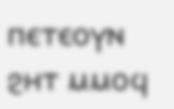ⲡⲉⲧⲉⲟⲩⲛ ϩⲏⲧ ⲙⲙⲟϥ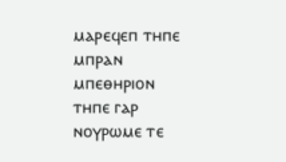ⲙⲁⲣⲉϥⲉⲡ ⲧⲏⲡⲉ ⲙⲡⲣⲁⲛ ⲙⲡⲉⲑⲏⲣⲓⲟⲛ ⲧⲏⲡⲉ ⲅⲁⲣ ⲛⲟⲩⲣⲱⲙⲉ ⲧⲉ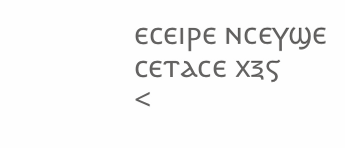ⲉⲥⲉⲓⲣⲉ ⲛⲥⲉⲩϣⲉ ⲥⲉⲧⲁⲥⲉ ⲭⲝⲋ
<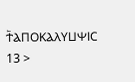Ϯ⳰ⲀⲠⲞⲔⲀⲖⲨⳘⲮⲒⲤ 13 >